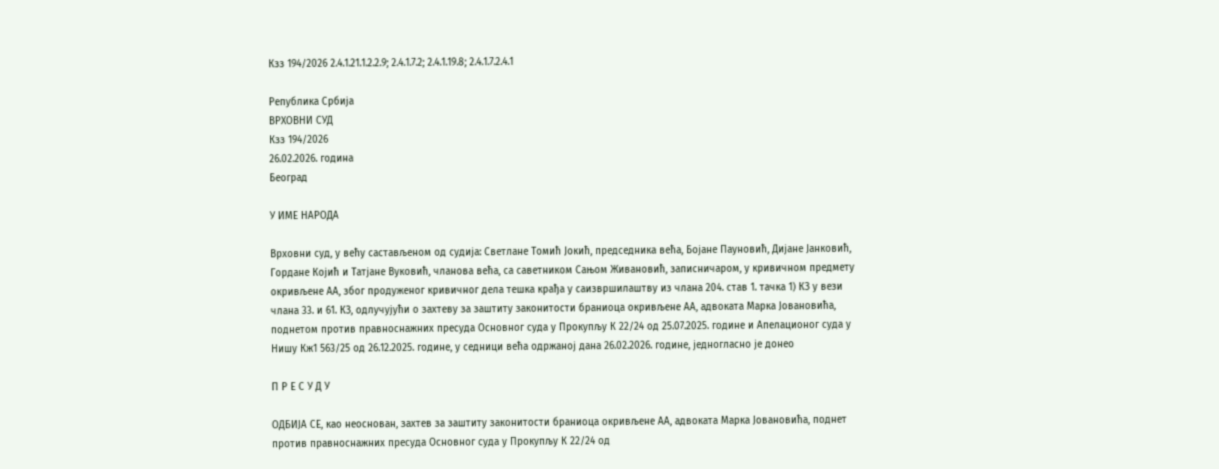Кзз 194/2026 2.4.1.21.1.2.2.9; 2.4.1.7.2; 2.4.1.19.8; 2.4.1.7.2.4.1

Република Србија
ВРХОВНИ СУД
Кзз 194/2026
26.02.2026. година
Београд

У ИМЕ НАРОДА

Врховни суд, у већу састављеном од судија: Светлане Томић Јокић, председника већа, Бојане Пауновић, Дијане Јанковић, Гордане Којић и Татјане Вуковић, чланова већа, са саветником Сањом Живановић, записничаром, у кривичном предмету окривљене АА, због продуженог кривичног дела тешка крађа у саизвршилаштву из члана 204. став 1. тачка 1) КЗ у вези члана 33. и 61. КЗ, одлучујући о захтеву за заштиту законитости браниоца окривљене АА, адвоката Марка Јовановића, поднетом против правноснажних пресуда Основног суда у Прокупљу К 22/24 од 25.07.2025. године и Апелационог суда у Нишу Кж1 563/25 од 26.12.2025. године, у седници већа одржаној дана 26.02.2026. године, једногласно је донео

П Р Е С У Д У

ОДБИЈА СЕ, као неоснован, захтев за заштиту законитости браниоца окривљене АА, адвоката Марка Јовановића, поднет против правноснажних пресуда Основног суда у Прокупљу К 22/24 од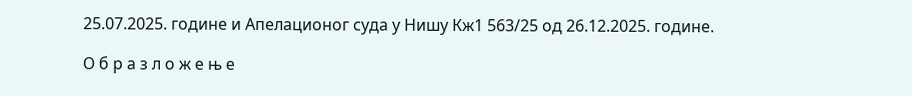25.07.2025. године и Апелационог суда у Нишу Кж1 563/25 од 26.12.2025. године.

О б р а з л о ж е њ е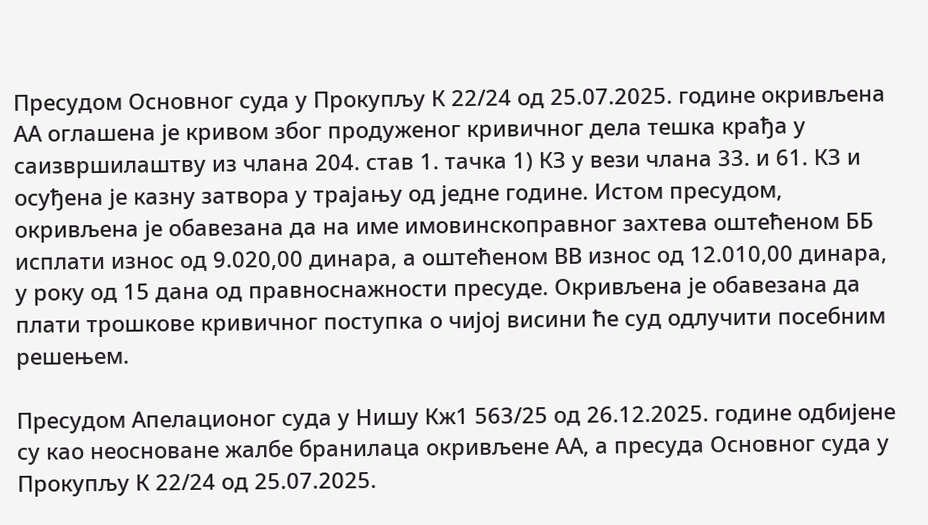Пресудом Основног суда у Прокупљу К 22/24 од 25.07.2025. године окривљена АА оглашена је кривом због продуженог кривичног дела тешка крађа у саизвршилаштву из члана 204. став 1. тачка 1) КЗ у вези члана 33. и 61. КЗ и осуђена је казну затвора у трајању од једне године. Истом пресудом, окривљена је обавезана да на име имовинскоправног захтева оштећеном ББ исплати износ од 9.020,00 динара, а оштећеном ВВ износ од 12.010,00 динара, у року од 15 дана од правноснажности пресуде. Окривљена је обавезана да плати трошкове кривичног поступка о чијој висини ће суд одлучити посебним решењем.

Пресудом Апелационог суда у Нишу Кж1 563/25 од 26.12.2025. године одбијене су као неосноване жалбе бранилаца окривљене АА, а пресуда Основног суда у Прокупљу К 22/24 од 25.07.2025.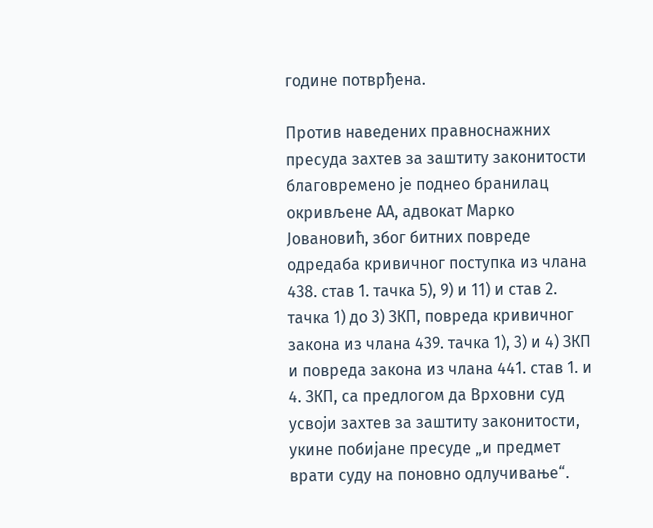године потврђена.

Против наведених правноснажних пресуда захтев за заштиту законитости благовремено је поднео бранилац окривљене АА, адвокат Марко Јовановић, због битних повреде одредаба кривичног поступка из члана 438. став 1. тачка 5), 9) и 11) и став 2. тачка 1) до 3) ЗКП, повреда кривичног закона из члана 439. тачка 1), 3) и 4) ЗКП и повреда закона из члана 441. став 1. и 4. ЗКП, са предлогом да Врховни суд усвоји захтев за заштиту законитости, укине побијане пресуде „и предмет врати суду на поновно одлучивање“.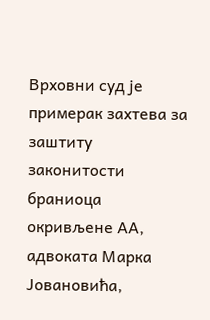Врховни суд је примерак захтева за заштиту законитости браниоца окривљене АА, адвоката Марка Јовановића,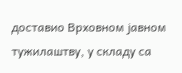доставио Врховном јавном тужилаштву, у складу са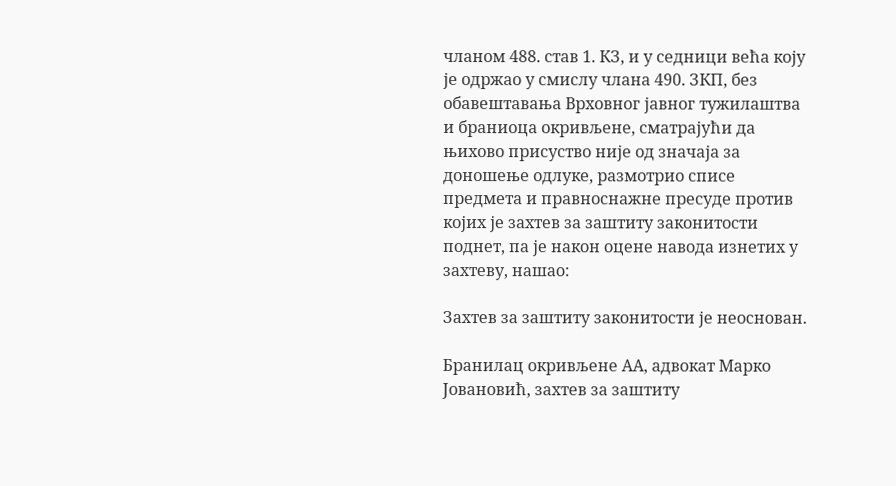чланом 488. став 1. КЗ, и у седници већа коју је одржао у смислу члана 490. ЗКП, без обавештавања Врховног јавног тужилаштва и браниоца окривљене, сматрајући да њихово присуство није од значаја за доношење одлуке, размотрио списе предмета и правноснажне пресуде против којих је захтев за заштиту законитости поднет, па је након оцене навода изнетих у захтеву, нашао:

Захтев за заштиту законитости је неоснован.

Бранилац окривљене АА, адвокат Марко Јовановић, захтев за заштиту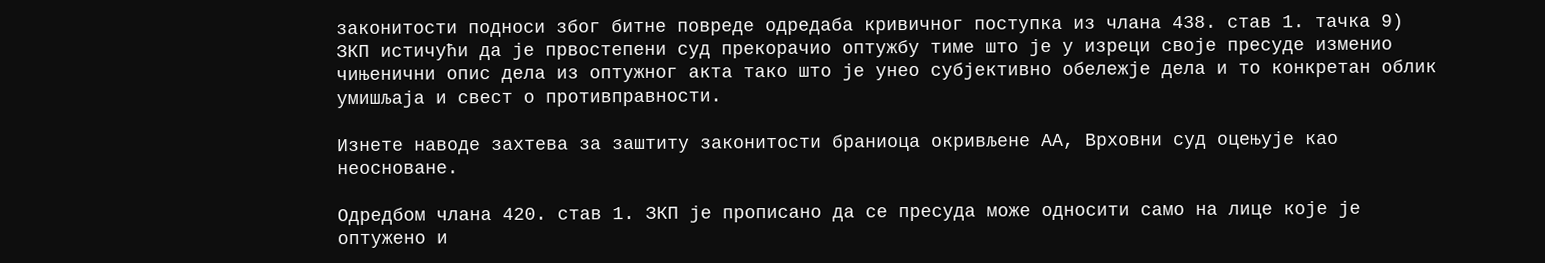законитости подноси због битне повреде одредаба кривичног поступка из члана 438. став 1. тачка 9) ЗКП истичући да је првостепени суд прекорачио оптужбу тиме што је у изреци своје пресуде изменио чињенични опис дела из оптужног акта тако што је унео субјективно обележје дела и то конкретан облик умишљаја и свест о противправности.

Изнете наводе захтева за заштиту законитости браниоца окривљене АА, Врховни суд оцењује као неосноване.

Одредбом члана 420. став 1. ЗКП је прописано да се пресуда може односити само на лице које је оптужено и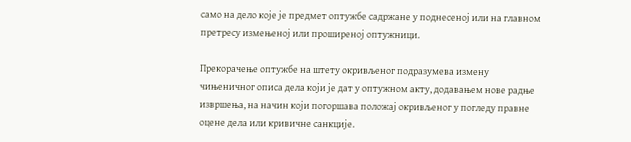само на дело које је предмет оптужбе садржане у поднесеној или на главном претресу измењеној или проширеној оптужници.

Прекорачење оптужбе на штету окривљеног подразумева измену чињеничног описа дела који је дат у оптужном акту, додавањем нове радње извршења, на начин који погоршава положај окривљеног у погледу правне оцене дела или кривичне санкције.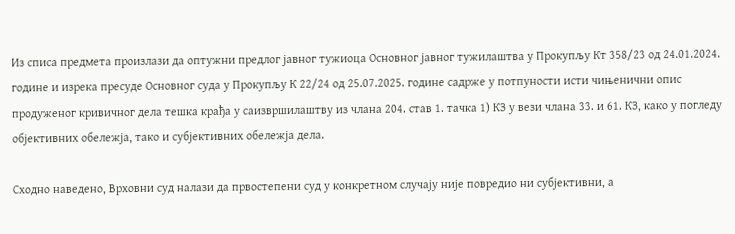Из списа предмета произлази да оптужни предлог јавног тужиоца Основног јавног тужилаштва у Прокупљу Кт 358/23 од 24.01.2024. године и изрека пресуде Основног суда у Прокупљу К 22/24 од 25.07.2025. године садрже у потпуности исти чињенични опис продуженог кривичног дела тешка крађа у саизвршилаштву из члана 204. став 1. тачка 1) КЗ у вези члана 33. и 61. КЗ, како у погледу објективних обележја, тако и субјективних обележја дела.

Сходно наведено, Врховни суд налази да првостепени суд у конкретном случају није повредио ни субјективни, а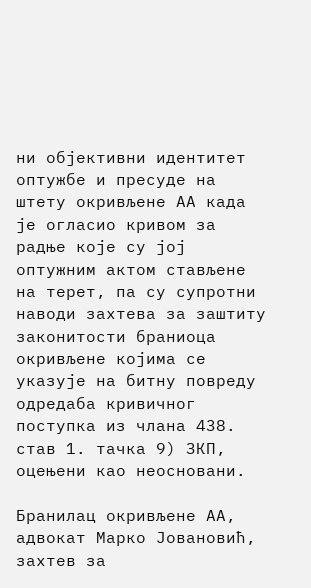ни објективни идентитет оптужбе и пресуде на штету окривљене АА када је огласио кривом за радње које су јој оптужним актом стављене на терет, па су супротни наводи захтева за заштиту законитости браниоца окривљене којима се указује на битну повреду одредаба кривичног поступка из члана 438. став 1. тачка 9) ЗКП, оцењени као неосновани.

Бранилац окривљене АА, адвокат Марко Јовановић, захтев за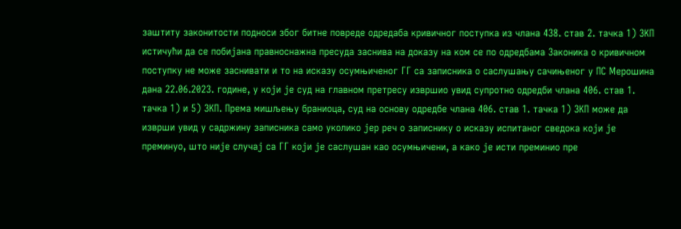заштиту законитости подноси због битне повреде одредаба кривичног поступка из члана 438. став 2. тачка 1) ЗКП истичући да се побијана правноснажна пресуда заснива на доказу на ком се по одредбама Законика о кривичном поступку не може заснивати и то на исказу осумњиченог ГГ са записника о саслушању сачињеног у ПС Мерошина дана 22.06.2023. године, у који је суд на главном претресу извршио увид супротно одредби члана 406. став 1. тачка 1) и 5) ЗКП. Према мишљењу браниоца, суд на основу одредбе члана 406. став 1. тачка 1) ЗКП може да изврши увид у садржину записника само уколико јер реч о записнику о исказу испитаног сведока који је преминуо, што није случај са ГГ који је саслушан као осумњичени, а како је исти преминио пре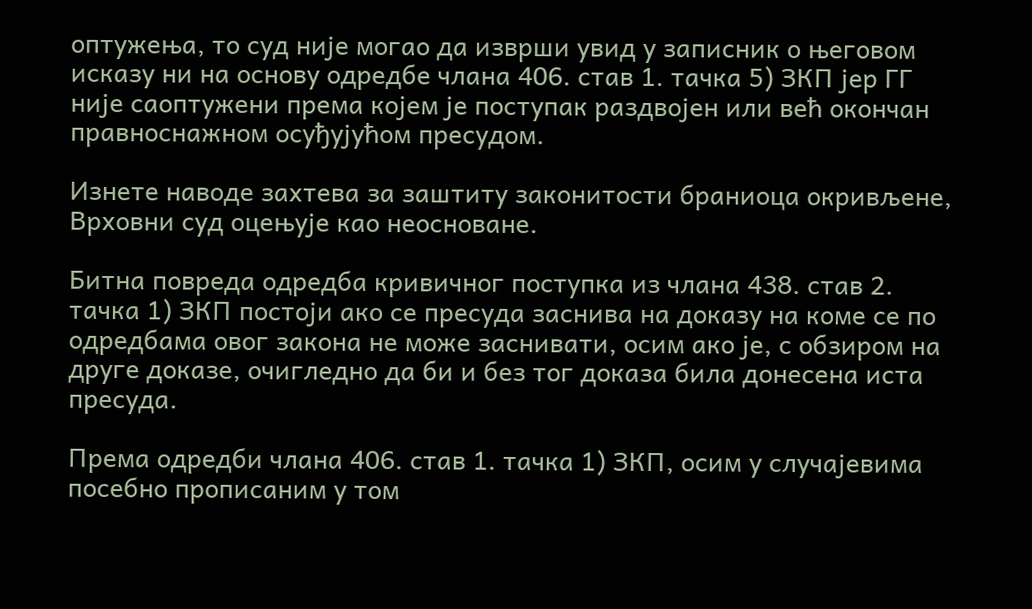оптужења, то суд није могао да изврши увид у записник о његовом исказу ни на основу одредбе члана 406. став 1. тачка 5) ЗКП јер ГГ није саоптужени према којем је поступак раздвојен или већ окончан правноснажном осуђујућом пресудом.

Изнете наводе захтева за заштиту законитости браниоца окривљене, Врховни суд оцењује као неосноване.

Битна повреда одредба кривичног поступка из члана 438. став 2. тачка 1) ЗКП постоји ако се пресуда заснива на доказу на коме се по одредбама овог закона не може заснивати, осим ако је, с обзиром на друге доказе, очигледно да би и без тог доказа била донесена иста пресуда.

Према одредби члана 406. став 1. тачка 1) ЗКП, осим у случајевима посебно прописаним у том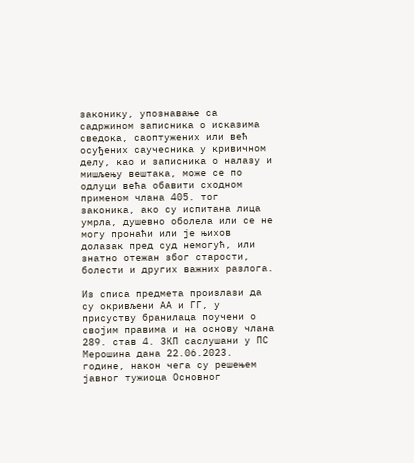законику, упознавање са садржином записника о исказима сведока, саоптужених или већ осуђених саучесника у кривичном делу, као и записника о налазу и мишљењу вештака, може се по одлуци већа обавити сходном применом члана 405. тог законика, ако су испитана лица умрла, душевно оболела или се не могу пронаћи или је њихов долазак пред суд немогућ, или знатно отежан због старости, болести и других важних разлога.

Из списа предмета произлази да су окривљени АА и ГГ, у присуству бранилаца поучени о својим правима и на основу члана 289. став 4. ЗКП саслушани у ПС Мерошина дана 22.06.2023. године, након чега су решењем јавног тужиоца Основног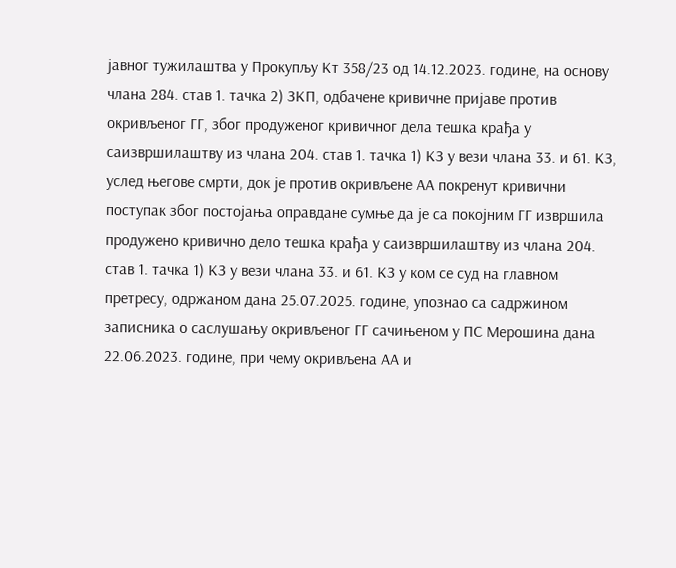јавног тужилаштва у Прокупљу Кт 358/23 од 14.12.2023. године, на основу члана 284. став 1. тачка 2) ЗКП, одбачене кривичне пријаве против окривљеног ГГ, због продуженог кривичног дела тешка крађа у саизвршилаштву из члана 204. став 1. тачка 1) КЗ у вези члана 33. и 61. КЗ, услед његове смрти, док је против окривљене АА покренут кривични поступак због постојања оправдане сумње да је са покојним ГГ извршила продужено кривично дело тешка крађа у саизвршилаштву из члана 204. став 1. тачка 1) КЗ у вези члана 33. и 61. КЗ у ком се суд на главном претресу, одржаном дана 25.07.2025. године, упознао са садржином записника о саслушању окривљеног ГГ сачињеном у ПС Мерошина дана 22.06.2023. године, при чему окривљена АА и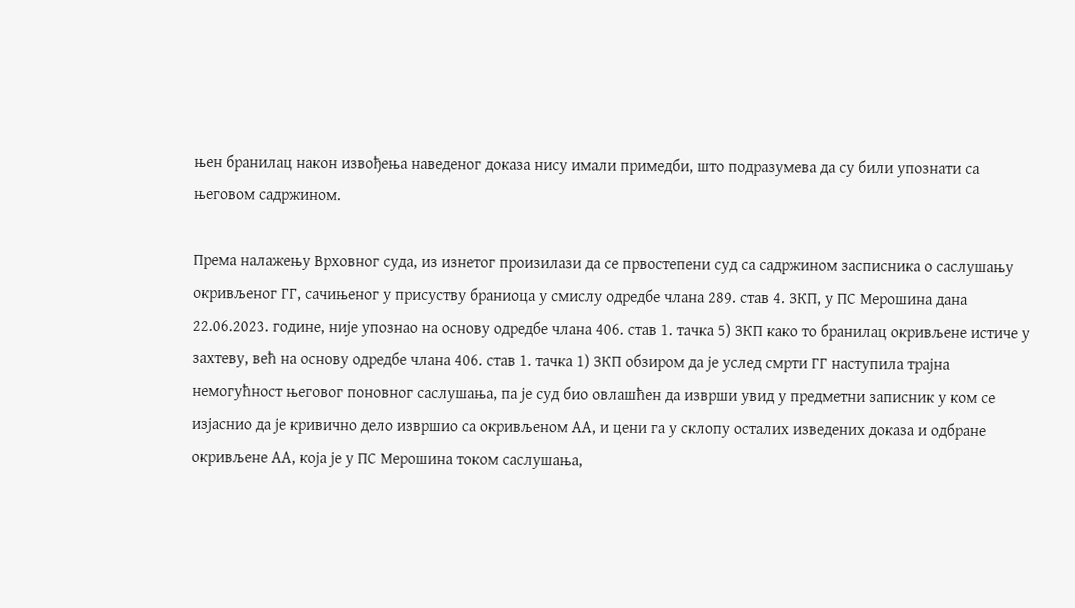њен бранилац након извођења наведеног доказа нису имали примедби, што подразумева да су били упознати са његовом садржином.

Према налажењу Врховног суда, из изнетог произилази да се првостепени суд са садржином засписника о саслушању окривљеног ГГ, сачињеног у присуству браниоца у смислу одредбе члана 289. став 4. ЗКП, у ПС Мерошина дана 22.06.2023. године, није упознао на основу одредбе члана 406. став 1. тачка 5) ЗКП како то бранилац окривљене истиче у захтеву, већ на основу одредбе члана 406. став 1. тачка 1) ЗКП обзиром да је услед смрти ГГ наступила трајна немогућност његовог поновног саслушања, па је суд био овлашћен да изврши увид у предметни записник у ком се изјаснио да је кривично дело извршио са окривљеном АА, и цени га у склопу осталих изведених доказа и одбране окривљене АА, која је у ПС Мерошина током саслушања,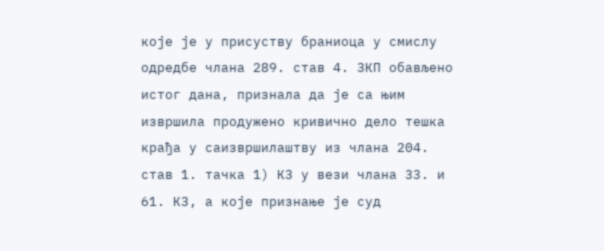које је у присуству браниоца у смислу одредбе члана 289. став 4. ЗКП обављено истог дана, признала да је са њим извршила продужено кривично дело тешка крађа у саизвршилаштву из члана 204. став 1. тачка 1) КЗ у вези члана 33. и 61. КЗ, а које признање је суд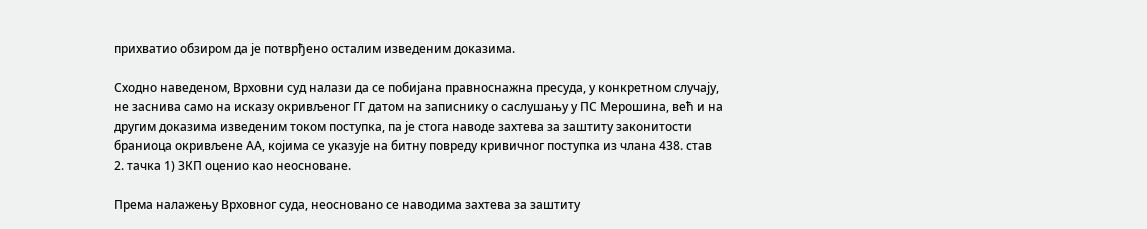прихватио обзиром да је потврђено осталим изведеним доказима.

Сходно наведеном, Врховни суд налази да се побијана правноснажна пресуда, у конкретном случају, не заснива само на исказу окривљеног ГГ датом на записнику о саслушању у ПС Мерошина, већ и на другим доказима изведеним током поступка, па је стога наводе захтева за заштиту законитости браниоца окривљене АА, којима се указује на битну повреду кривичног поступка из члана 438. став 2. тачка 1) ЗКП оценио као неосноване.

Према налажењу Врховног суда, неосновано се наводима захтева за заштиту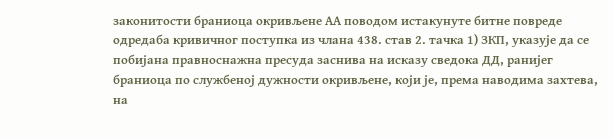законитости браниоца окривљене АА поводом истакунуте битне повреде одредаба кривичног поступка из члана 438. став 2. тачка 1) ЗКП, указује да се побијана правноснажна пресуда заснива на исказу сведока ДД, ранијег браниоца по службеној дужности окривљене, који је, према наводима захтева, на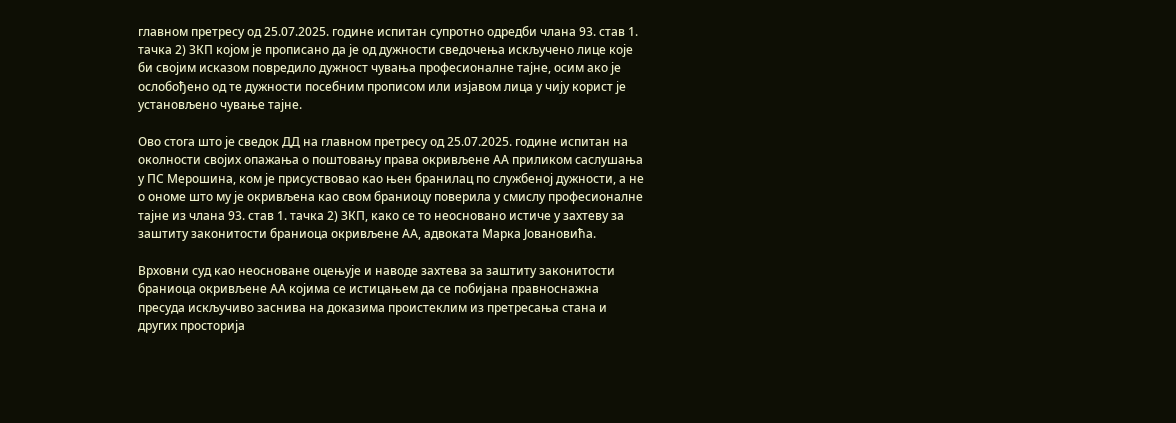главном претресу од 25.07.2025. године испитан супротно одредби члана 93. став 1. тачка 2) ЗКП којом је прописано да је од дужности сведочења искључено лице које би својим исказом повредило дужност чувања професионалне тајне, осим ако је ослобођено од те дужности посебним прописом или изјавом лица у чију корист је установљено чување тајне.

Ово стога што је сведок ДД на главном претресу од 25.07.2025. године испитан на околности својих опажања о поштовању права окривљене АА приликом саслушања у ПС Мерошина, ком је присуствовао као њен бранилац по службеној дужности, а не о ономе што му је окривљена као свом браниоцу поверила у смислу професионалне тајне из члана 93. став 1. тачка 2) ЗКП, како се то неосновано истиче у захтеву за заштиту законитости браниоца окривљене АА, адвоката Марка Јовановића.

Врховни суд као неосноване оцењује и наводе захтева за заштиту законитости браниоца окривљене АА којима се истицањем да се побијана правноснажна пресуда искључиво заснива на доказима проистеклим из претресања стана и других просторија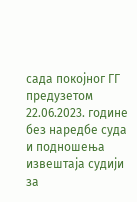сада покојног ГГ предузетом 22.06.2023. године без наредбе суда и подношења извештаја судији за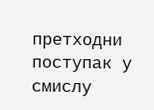претходни поступак у смислу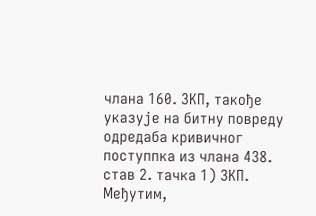члана 160. ЗКП, такође указује на битну повреду одредаба кривичног поступпка из члана 438. став 2. тачка 1) ЗКП. Међутим,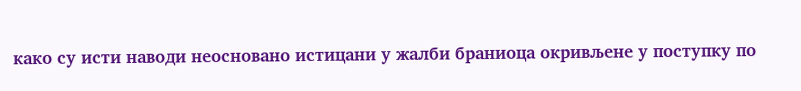како су исти наводи неосновано истицани у жалби браниоца окривљене у поступку по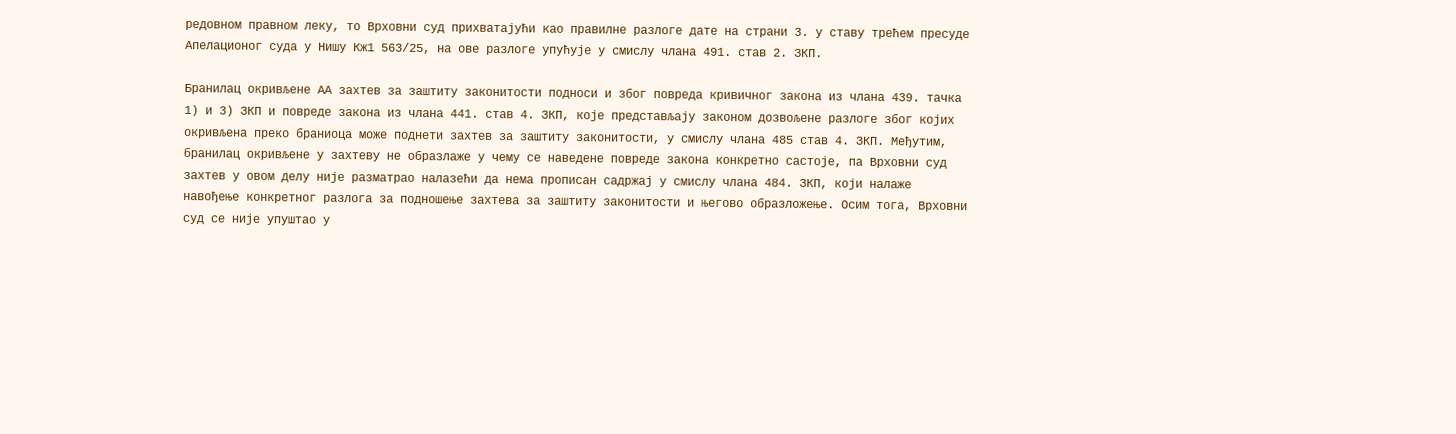редовном правном леку, то Врховни суд прихватајући као правилне разлоге дате на страни 3. у ставу трећем пресуде Апелационог суда у Нишу Кж1 563/25, на ове разлоге упућује у смислу члана 491. став 2. ЗКП.

Бранилац окривљене АА захтев за заштиту законитости подноси и због повреда кривичног закона из члана 439. тачка 1) и 3) ЗКП и повреде закона из члана 441. став 4. ЗКП, које представљају законом дозвољене разлоге због којих окривљена преко браниоца може поднети захтев за заштиту законитости, у смислу члана 485 став 4. ЗКП. Међутим, бранилац окривљене у захтеву не образлаже у чему се наведене повреде закона конкретно састоје, па Врховни суд захтев у овом делу није разматрао налазећи да нема прописан садржај у смислу члана 484. ЗКП, који налаже навођење конкретног разлога за подношење захтева за заштиту законитости и његово образложење. Осим тога, Врховни суд се није упуштао у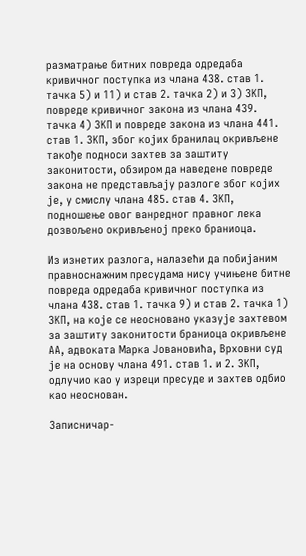разматрање битних повреда одредаба кривичног поступка из члана 438. став 1. тачка 5) и 11) и став 2. тачка 2) и 3) ЗКП, повреде кривичног закона из члана 439. тачка 4) ЗКП и повреде закона из члана 441. став 1. ЗКП, због којих бранилац окривљене такође подноси захтев за заштиту законитости, обзиром да наведене повреде закона не представљају разлоге због којих је, у смислу члана 485. став 4. ЗКП, подношење овог ванредног правног лека дозвољено окривљеној преко браниоца.

Из изнетих разлога, налазећи да побијаним правноснажним пресудама нису учињене битне повреда одредаба кривичног поступка из члана 438. став 1. тачка 9) и став 2. тачка 1) ЗКП, на које се неосновано указује захтевом за заштиту законитости браниоца окривљене АА, адвоката Марка Јовановића, Врховни суд је на основу члана 491. став 1. и 2. ЗКП, одлучио као у изреци пресуде и захтев одбио као неоснован.

Записничар-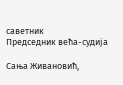саветник                                                                                                                                                                                                                                                                                                                                                                                            Председник већа-судија

Сања Живановић,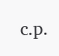с.р.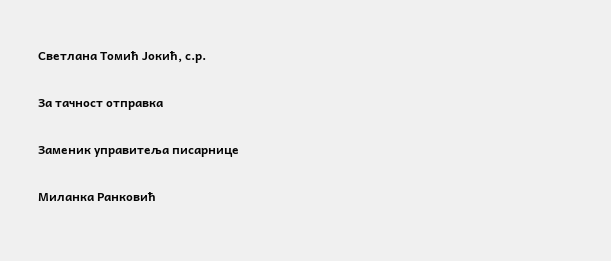Светлана Томић Јокић, с.р.

За тачност отправка

Заменик управитеља писарнице

Миланка Ранковић